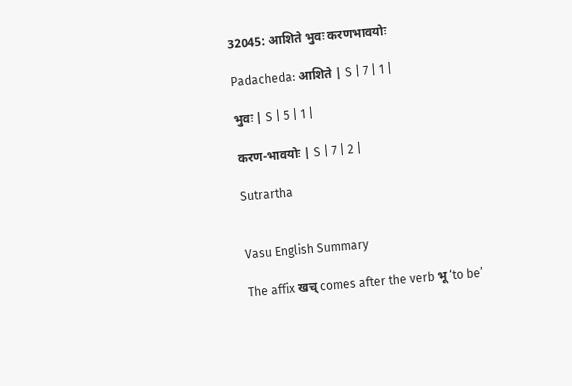32045: आशिते भुवः करणभावयोः

Padacheda: आशिते | S | 7 | 1 |

भुवः | S | 5 | 1 |

करण-भावयोः | S | 7 | 2 |

Sutrartha


Vasu English Summary

The affix खच् comes after the verb भू ‘to be’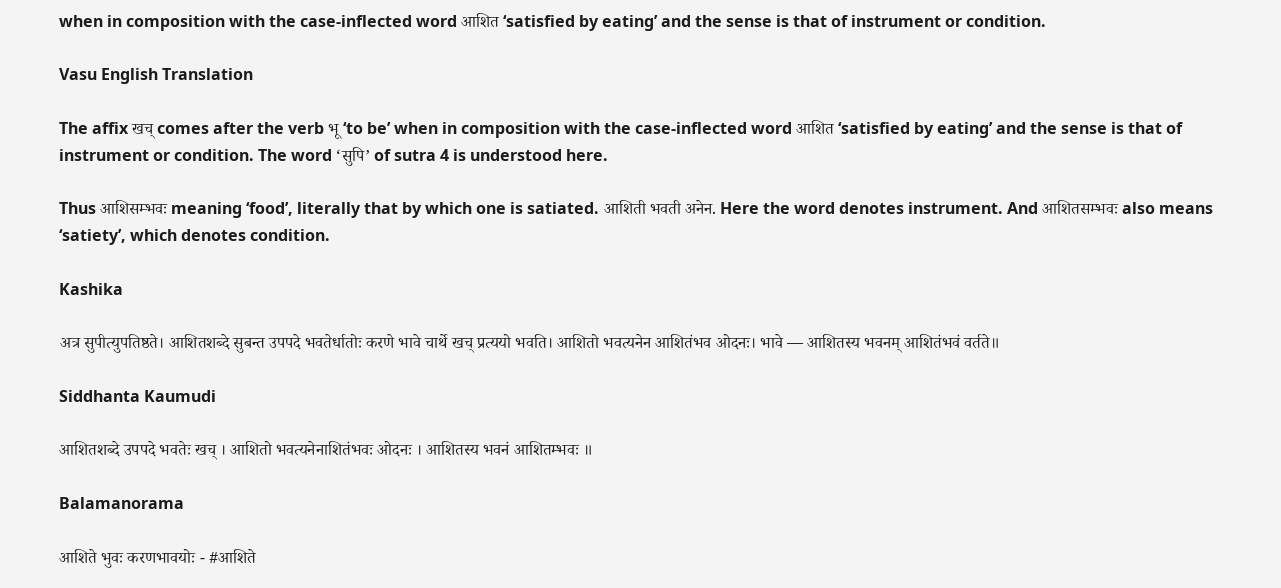when in composition with the case-inflected word आशित ‘satisfied by eating’ and the sense is that of instrument or condition.

Vasu English Translation

The affix खच् comes after the verb भू ‘to be’ when in composition with the case-inflected word आशित ‘satisfied by eating’ and the sense is that of instrument or condition. The word ‘सुपि’ of sutra 4 is understood here.

Thus आशिसम्भवः meaning ‘food’, literally that by which one is satiated. आशिती भवती अनेन. Here the word denotes instrument. And आशितसम्भवः also means ‘satiety’, which denotes condition.

Kashika

अत्र सुपीत्युपतिष्ठते। आशितशब्दे सुबन्त उपपदे भवतेर्धातोः करणे भावे चार्थे खच् प्रत्ययो भवति। आशितो भवत्यनेन आशितंभव ओदनः। भावे — आशितस्य भवनम् आशितंभवं वर्तते॥

Siddhanta Kaumudi

आशितशब्दे उपपदे भवतेः खच् । आशितो भवत्यनेनाशितंभवः ओदनः । आशितस्य भवनं आशितम्भवः ॥

Balamanorama

आशिते भुवः करणभावयोः - #आशिते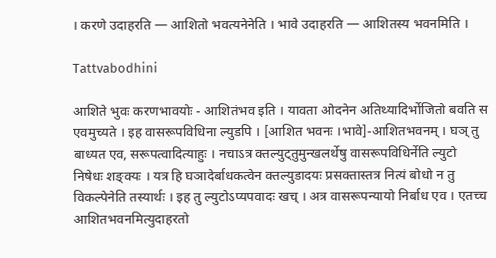। करणे उदाहरति — आशितो भवत्यनेनेति । भावे उदाहरति — आशितस्य भवनमिति ।

Tattvabodhini

आशिते भुवः करणभावयोः - आशितंभव इति । यावता ओदनेन अतिथ्यादिर्भोजितो बवति स एवमुच्यते । इह वासरूपविधिना ल्युडपि । [आशित भवनः ।भावे]-आशितभवनम् । घञ् तु बाध्यत एव, सरूपत्वादित्याहुः । नचाऽत्र क्तल्युट्तुमुन्खलर्थेषु वासरूपविधिर्नेति ल्युटो निषेधः शङ्क्यः । यत्र हि घञादेर्बाधकत्वेन क्तल्युडादयः प्रसक्तास्तत्र नित्यं बोधो न तु विकल्पेनेति तस्यार्थः । इह तु ल्युटोऽप्यपवादः खच् । अत्र वासरूपन्यायो निर्बाध एव । एतच्च आशितभवनमित्युदाहरतो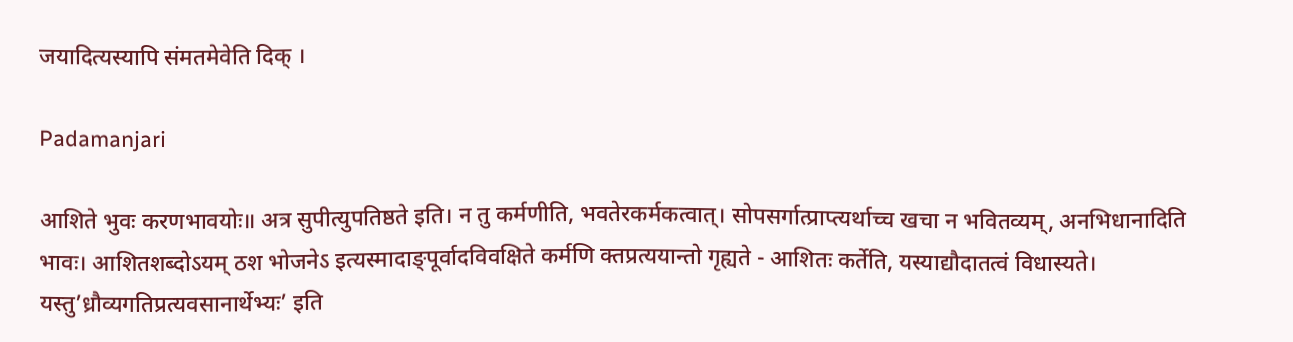जयादित्यस्यापि संमतमेवेति दिक् ।

Padamanjari

आशिते भुवः करणभावयोः॥ अत्र सुपीत्युपतिष्ठते इति। न तु कर्मणीति, भवतेरकर्मकत्वात्। सोपसर्गात्प्राप्त्यर्थाच्च खचा न भवितव्यम्, अनभिधानादिति भावः। आशितशब्दोऽयम् ठश भोजनेऽ इत्यस्मादाङ्पूर्वादविवक्षिते कर्मणि क्तप्रत्ययान्तो गृह्यते - आशितः कर्तेति, यस्याद्यौदातत्वं विधास्यते। यस्तु’ध्रौव्यगतिप्रत्यवसानार्थेभ्यः’ इति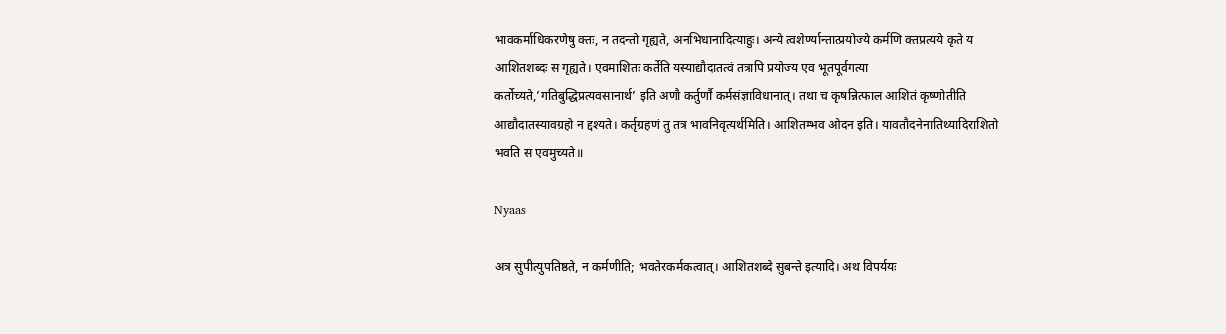भावकर्माधिकरणेषु क्तः, न तदन्तो गृह्यते, अनभिधानादित्याहुः। अन्ये त्वशेर्ण्यान्तात्प्रयोज्ये कर्मणि क्तप्रत्यये कृते य आशितशब्दः स गृह्यते। एवमाशितः कर्तेति यस्याद्यौदातत्वं तत्रापि प्रयोज्य एव भूतपूर्वगत्या कर्तोच्यते,’गतिबुद्धिप्रत्यवसानार्थ’ इति अणौ कर्तुर्णौ कर्मसंज्ञाविधानात्। तथा च कृषन्नित्फाल आशितं कृष्णोतीति आद्यौदातस्यावग्रहो न द्दश्यते। कर्तृग्रहणं तु तत्र भावनिवृत्यर्थमिति। आशितम्भव ओदन इति। यावतौदनेनातिथ्यादिराशितो भवति स एवमुच्यते॥

Nyaas

अत्र सुपीत्युपतिष्ठते, न कर्मणीति; भवतेरकर्मकत्वात्। आशितशब्दे सुबन्ते इत्यादि। अथ विपर्ययः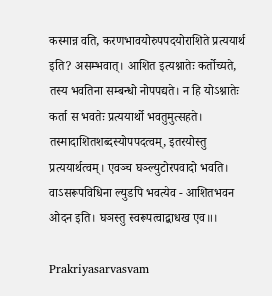कस्मान्न वति, करणभावयोरुपपदयोराशिते प्रत्ययार्थ इति? असम्भवात्। आशित इत्यश्नातेः कर्तोच्यते, तस्य भवतिना सम्बन्धो नोपपद्यते। न हि योऽश्नातेः कर्ता स भवतेः प्रत्ययार्थो भवतुमुत्सहते। तस्मादाशितशब्दस्योपपदत्वम्, इतरयोस्तु प्रत्ययार्थत्वम्। एवञ्च घञ्ल्युटोरपवादो भवति। वाऽसरूपविधिना ल्युडपि भवत्येव - आशितभवन ओदन इति। घञस्तु स्वरूपत्वाद्बाधख एव॥।

Prakriyasarvasvam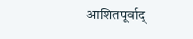आशितपूर्वाद्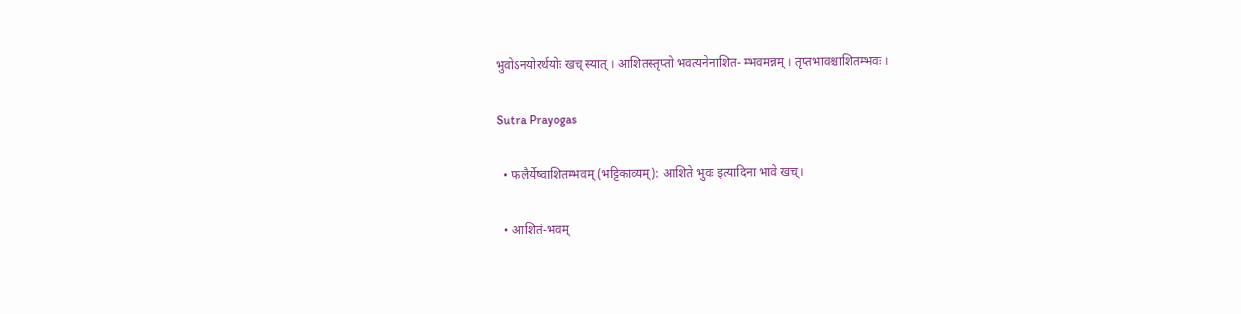भुवोऽनयोरर्थयोः खच् स्यात् । आशितस्तृप्तो भवत्यनेनाशित- म्भवमन्नम् । तृप्तभावश्चाशितम्भवः ।

Sutra Prayogas

  • फलैर्येष्वाशितम्भवम् (भट्टिकाव्यम्): आशिते भुवः इत्यादिना भावे खच्।

  • आशितं-भवम्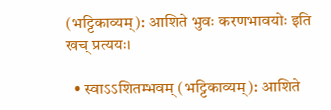(भट्टिकाव्यम्): आशिते भुवः करणभावयोः इति खच् प्रत्ययः।

  • स्वाऽऽशितम्भवम् (भट्टिकाव्यम्): आशिते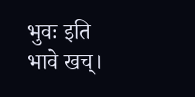भुवः इति भावे खच्।